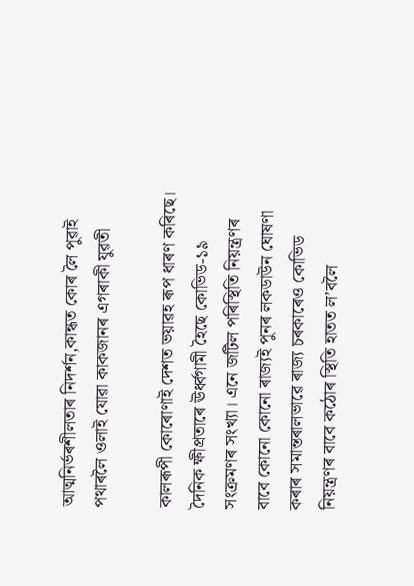আত্মনিৰ্ভৰশীলতাৰ নিদৰ্শন,কান্ধত কোৰ লৈ পুৱাই পথাৰলৈ ওলাই যোৱা কাকজানৰ এগৰাকী যুৱতী

কালৰূপী কোৰোণাই দেশত ভয়াৱহ ৰূপ ধাৰণ কৰিছে। দৈনিক ক্ষীপ্ৰতাৰে ঊৰ্ধ্বগামী হৈছে কোভিড-১৯ সংক্ৰমণৰ সংখ্যা। এনে জটিল পৰিস্থিতি নিয়ন্ত্ৰণৰ বাবে কোনো কোনো ৰাজ্যই পুনৰ লকডাউন ঘোষণা কৰাৰ সমান্তৰালভাৱে ৰাজ্য চৰকাৰেও কোভিড নিয়ন্ত্ৰণৰ বাবে কঠোৰ স্থিতি হাতত ল’বলৈ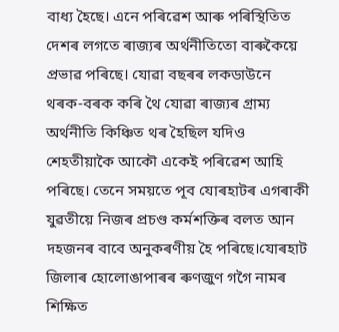বাধ্য হৈছে। এনে পৰিৱেশ আৰু পৰিস্থিতিত দেশৰ লগতে ৰাজ্যৰ অৰ্থনীতিতো বাৰুকৈয়ে প্ৰভাৱ পৰিছে। যোৱা বছৰৰ লকডাউনে থৰক-বৰক কৰি থৈ যোৱা ৰাজ্যৰ গ্ৰাম্য অৰ্থনীতি কিঞ্চিত থৰ হৈছিল যদিও শেহতীয়াকৈ আকৌ একেই পৰিৱেশ আহি পৰিছে। তেনে সময়তে পূব যোৰহাটৰ এগৰাকী যুৱতীয়ে নিজৰ প্ৰচণ্ড কৰ্মশক্তিৰ বলত আন দহজনৰ বাবে অনুকৰণীয় হৈ পৰিছে।যোৰহাট জিলাৰ হোলোঙাপাৰৰ ৰুণজুণ গগৈ নামৰ শিক্ষিত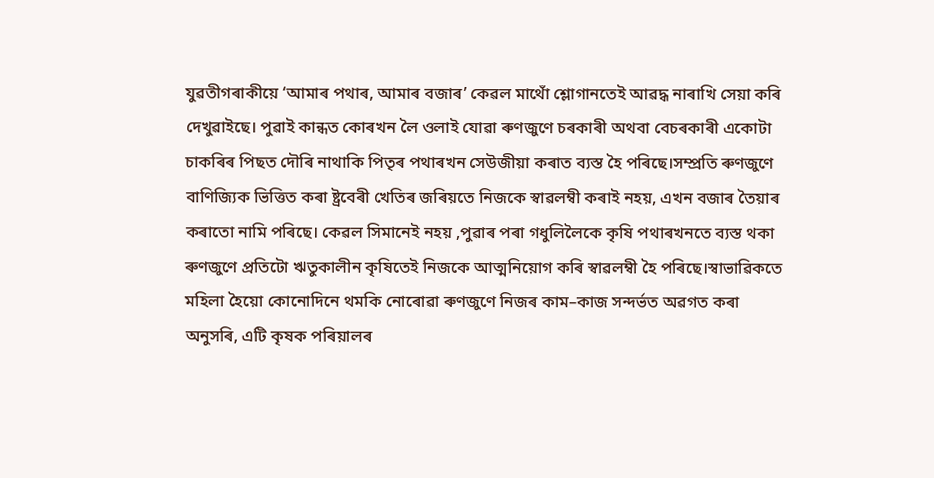যুৱতীগৰাকীয়ে ‘আমাৰ পথাৰ, আমাৰ বজাৰ’ কেৱল মাথোঁ শ্লোগানতেই আৱদ্ধ নাৰাখি সেয়া কৰি দেখুৱাইছে। পুৱাই কান্ধত কোৰখন লৈ ওলাই যোৱা ৰুণজুণে চৰকাৰী অথবা বেচৰকাৰী একোটা চাকৰিৰ পিছত দৌৰি নাথাকি পিতৃৰ পথাৰখন সেউজীয়া কৰাত ব্যস্ত হৈ পৰিছে।সম্প্ৰতি ৰুণজুণে বাণিজ্যিক ভিত্তিত কৰা ষ্ট্ৰবেৰী খেতিৰ জৰিয়তে নিজকে স্বাৱলম্বী কৰাই নহয়, এখন বজাৰ তৈয়াৰ কৰাতো নামি পৰিছে। কেৱল সিমানেই নহয় ,পুৱাৰ পৰা গধুলিলৈকে কৃষি পথাৰখনতে ব্যস্ত থকা ৰুণজুণে প্ৰতিটো ঋতুকালীন কৃষিতেই নিজকে আত্মনিয়োগ কৰি স্বাৱলম্বী হৈ পৰিছে।স্বাভাৱিকতে মহিলা হৈয়ো কোনোদিনে থমকি নোৰোৱা ৰুণজুণে নিজৰ কাম–কাজ সন্দৰ্ভত অৱগত কৰা অনুসৰি, এটি কৃষক পৰিয়ালৰ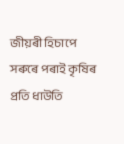জীয়ৰী হিচাপে সৰুৰে পৰাই কৃষিৰ প্ৰতি ধাউতি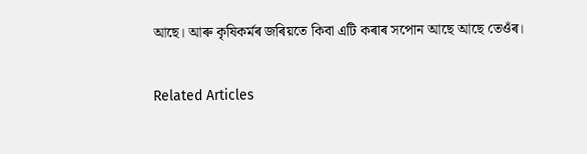আছে। আৰু কৃষিকৰ্মৰ জৰিয়তে কিবা এটি কৰাৰ সপোন আছে আছে তেওঁৰ।

Related Articles